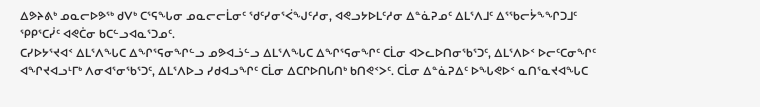ᐃᕗᔨᕕᒃ ᓄᓇᓕᐅᕗᖅ ᑯᐯᒃ ᑕᕐᕋᖓᓂ ᓄᓇᓕᓕᒫᓂᑦ ᖁᑦᓯᓂᕐᐹᖑᑦᓱᓂ, ᐊᕙᓗᔭᐅᒪᑦᓱᓂ ᐃᓐᓈᕈᓄᑦ ᐃᒪᕐᐱᒧᑦ ᐃᕐᖃᓕᔮᖕᖏᑐᒧᑦ ᕿᑭᕐᑕᓰᑦ ᐊᕙᑖᓂ ᑲᑕᓪᓗᐊᓇᕐᑐᓄᑦ.
ᑕᓯᐅᔭᕐᔪᐊᑉ ᐃᒪᕐᐱᖓᑕ ᐃᖏᕐᕋᓂᖏᓪᓗ ᓄᕗᐊᓘᓪᓗ ᐃᒪᕐᐱᖓᑕ ᐃᖏᕐᕋᓂᖏᑦ ᑕᒫᓂ ᐊᐳᓚᐅᑎᓂᖃᕐᑐᑦ, ᐃᒪᕐᐱᐅᑉ ᐅᓕᑦᑕᓂᖏᑦ ᐊᖏᔪᐊᓗᒻᒥᒃ ᐱᓂᐊᕐᓂᖃᕐᑐᑦ, ᐃᒪᕐᐱᐅᓗ ᓯᑯᐊᓗᖏᑦ ᑕᒫᓂ ᐃᑕᒋᐅᑎᒐᑎᒃ ᑲᑎᕙᑉᐳᑦ. ᑕᒫᓂ ᐃᓐᓈᕈᐃᑦ ᐅᖓᕙᐅᑉ ᓇᑎᕐᓇᔪᐊᖓᑕ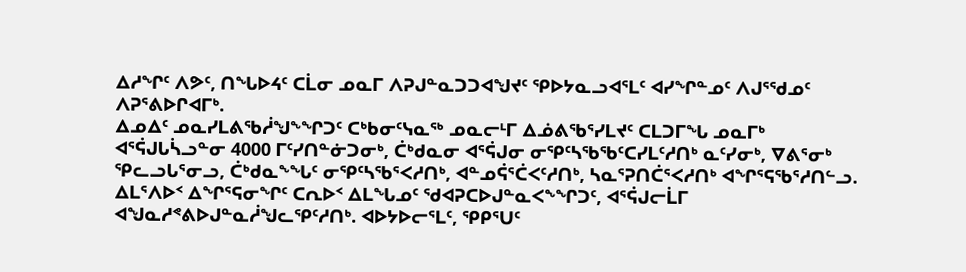ᐃᓱᖏᑦ ᐱᕗᑦ, ᑎᖓᐅᔦᑦ ᑕᒫᓂ ᓄᓇᒥ ᐱᕈᒍᓐᓇᑐᑐᐊᖑᔪᑦ ᕿᐅᔭᓇᓗᐊᕐᒪᑦ ᐊᓯᖏᓐᓄᑦ ᐱᒍᕐᖁᓄᑦ ᐱᕈᕐᕕᐅᒋᐊᒥᒃ.
ᐃᓄᐃᑦ ᓄᓇᓯᒪᕕᖃᓲᖑᖕᖏᑐᑦ ᑕᒃᑲᓂᑦᓭᓇᖅ ᓄᓇᓕᒻᒥ ᐃᓅᕕᖃᕐᓯᒪᔪᑦ ᑕᒪᑐᒥᖓ ᓄᓇᒥᒃ ᐊᕐᕌᒍᒐᓵᓗᓐᓂ 4000 ᒥᑦᓯᑎᓐᓃᑐᓂᒃ, ᑖᒃᑯᓇᓂ ᐊᕐᕌᒍᓂ ᓂᕿᑦᓴᖃᖃᑦᑕᓯᒪᑦᓱᑎᒃ ᓇᑦᓯᓂᒃ, ᐁᕕᕐᓂᒃ ᕿᓚᓗᒐᕐᓂᓗ, ᑖᒃᑯᓇᖕᖓᑦ ᓂᕿᑦᓴᖃᕐᐸᓱᑎᒃ, ᐊᓐᓄᕌᕐᑖᐸᑦᓱᑎᒃ, ᓴᓇᕐᕈᑎᑖᕐᐸᓱᑎᒃ ᐊᖏᕐᕋᖃᕐᓱᑎᓪᓗ. ᐃᒪᕐᐱᐅᑉ ᐃᖏᕐᕋᓂᖏᑦ ᑕᕆᐅᑉ ᐃᒪᖓᓄᑦ ᖁᐊᕈᑕᐅᒍᓐᓇᐸᖕᖏᑐᑦ, ᐊᕐᕌᒍᓕᒫᒥ ᐊᖑᓇᓱᕝᕕᐅᒍᓐᓇᓲᖑᓚᕿᑦᓱᑎᒃ. ᐊᐅᔭᐅᓕᕐᒪᑦ, ᕿᑭᕐᑌᑦ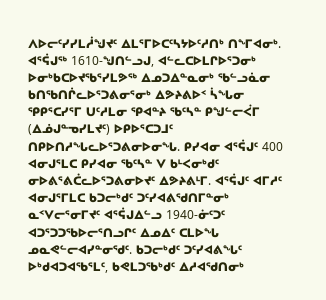ᐱᐅᓕᑦᓯᓯᒪᓲᖑᔪᑦ ᐃᒪᕐᒥᐅᑕᑦᓴᔭᐅᑦᓱᑎᒃ ᑎᖕᒥᐊᓂᒃ.
ᐊᕐᕌᒍᖅ 1610-ᖑᑎᓪᓗᒍ, ᐊᓪᓚᑕᐅᒪᒋᐅᕐᑐᓂᒃ ᐅᓂᒃᑲᑕᐅᔪᖃᕐᓯᒪᕗᖅ ᐃᓄᑐᐃᓐᓇᓂᒃ ᖃᓪᓗᓈᓂ ᑲᑎᖃᑎᒌᓚᐅᕐᑐᕕᓂᕐᓂᒃ ᐃᕗᔨᕕᐅᑉ ᓵᖓᓂ ᕿᑭᕐᑕᓯᕐᒥ ᑌᑦᓱᒪᓂ ᕿᐊᓐᔨ ᖃᑦᓴᓐ ᑭᖑᓪᓕᐹᒥ (ᐃᓅᒍᓐᓀᓯᒪᔪᑦ) ᐅᑭᐅᕐᑕᑐᒧᑦ ᑎᑭᐅᑎᓱᖓᓚᐅᕐᑐᕕᓂᐅᓂᖓ. ᑭᓯᐊᓂ ᐊᕐᕌᒍᑦ 400 ᐊᓂᒍᕐᒪᑕ ᑭᓯᐊᓂ ᖃᑦᓴᓐ ᐯ ᑲᒻᐸᓂᒃᑯᑦ ᓂᐅᕕᕐᕕᑖᓚᐅᕐᑐᕕᓂᐅᔪᑦ ᐃᕗᔨᕕᒻᒥ. ᐊᕐᕌᒍᑦ ᐊᒥᓱᑦ ᐊᓂᒍᕐᒥᒪᑕ ᑲᑐᓕᒃᑯᑦ ᑐᑦᓯᐊᕕᖁᑎᒥᓐᓂᒃ ᓇᑉᐯᓕᕐᓂᒥᔪᑦ ᐊᕐᕌᒍᐃᓪᓗ 1940-ᓃᑦᑐᑦ ᐊᑐᕐᑐᑐᖃᐅᓕᕐᑎᓗᒋᑦ ᐃᓄᐃᑦ ᑕᒪᐅᖓ ᓄᓇᕙᓪᓕᐊᓯᓐᓂᖁᑦ. ᑲᑐᓕᒃᑯᑦ ᑐᑦᓯᐊᕕᖓᑦ ᐅᒃᑯᐊᑐᐊᖃᕐᒪᑦ, ᑲᕙᒪᑐᖃᒃᑯᑦ ᐃᓱᐊᖁᑎᓂᒃ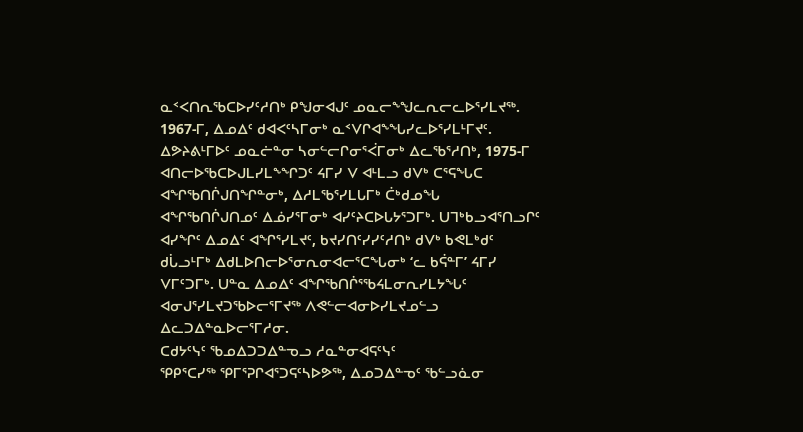ᓇᑉᐸᑎᕆᖃᑕᐅᓯᑦᓱᑎᒃ ᑭᖑᓂᐊᒍᑦ ᓄᓇᓕᖕᖑᓚᕆᓕᓚᐅᕐᓯᒪᔪᖅ. 1967-ᒥ, ᐃᓄᐃᑦ ᑯᐊᐸᑦᓴᒥᓂᒃ ᓇᑉᐯᒋᐊᖕᖓᓯᓚᐅᕐᓯᒪᒻᒥᔪᑦ.
ᐃᕗᔨᕕᒻᒥᐅᑦ ᓄᓇᓖᓐᓂ ᓴᓂᓪᓕᒋᓂᕐᐹᒥᓂᒃ ᐃᓚᖃᕐᓱᑎᒃ, 1975-ᒥ ᐊᑎᓕᐅᖃᑕᐅᒍᒪᓯᒪᖕᖏᑐᑦ ᔦᒥᓯ ᐯ ᐊᒻᒪᓗ ᑯᐯᒃ ᑕᕐᕋᖓᑕ ᐊᖏᖃᑎᒌᒍᑎᖏᓐᓂᒃ, ᐃᓱᒪᖃᕐᓯᒪᒐᒥᒃ ᑖᒃᑯᓄᖓ ᐊᖏᖃᑎᒌᒍᑎᓄᑦ ᐃᓅᓯᕐᒥᓂᒃ ᐊᓯᑦᔨᑕᐅᒐᔭᕐᑐᒥᒃ. ᑌᒣᒃᑲᓗᐊᕐᑎᓗᒋᑦ ᐊᓯᖏᑦ ᐃᓄᐃᑦ ᐊᖏᕐᓯᒪᔪᑦ, ᑲᔪᓯᑎᑦᓯᓯᑦᓱᑎᒃ ᑯᐯᒃ ᑲᕙᒪᒃᑯᑦ ᑯᒑᓗᒻᒥᒃ ᐃᑯᒪᐅᑎᓕᐅᕐᓂᕆᓂᐊᓕᕐᑕᖓᓂᒃ ‘ᓚ ᑲᕌᓐᒥ’ ᔦᒥᓯ ᐯᒥᑦᑐᒥᒃ. ᑌᓐᓇ ᐃᓄᐃᑦ ᐊᖏᖃᑎᒌᕐᖃᔦᒪᓂᕆᓯᒪᔭᖓᑦ ᐊᓂᒍᕐᓯᒪᔪᑐᖃᐅᓕᕐᒥᔪᖅ ᐱᕙᓪᓕᐊᓂᐅᓯᒪᔪᓄᓪᓗ ᐃᓚᑐᐃᓐᓇᐅᓕᕐᒥᓱᓂ.
ᑕᑯᔭᑦᓭᑦ ᖃᓄᐃᑐᑐᐃᓐᓀᓗ ᓱᓇᓐᓂᐊᕋᑦᓭᑦ
ᕿᑭᕐᑕᓯᖅ ᕿᒥᕐᕈᒋᐊᕐᑐᕋᑦᓴᐅᕗᖅ, ᐃᓄᑐᐃᓐᓀᑦ ᖃᓪᓗᓈᓂ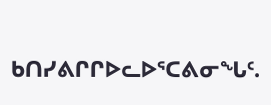ᑲᑎᓯᕕᒋᒋᐅᓚᐅᕐᑕᕕᓂᖓᑦ.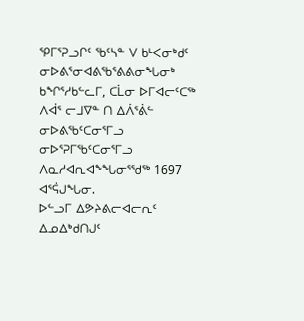ᕿᒥᕐᕈᓗᒋᑦ ᖃᑦᓴᓐ ᐯ ᑲᒻᐸᓂᒃᑯᑦ ᓂᐅᕕᕐᓂᐊᕕᖃᕐᕕᕕᓂᖓᓂᒃ ᑲᖏᕐᓱᑲᓪᓚᒥ, ᑕᒫᓂ ᐅᒥᐊᓕᑦᑕᖅ ᐱᐋᕐ ᓕᒧᐁᓐ ᑎ ᐃᐲᕐᕖᓪ ᓂᐅᕕᖃᑦᑕᓂᕐᒥᓗ ᓂᐅᕐᕈᒥᖃᑦᑕᓂᕐᒥᓗ ᐱᓇᓱᐊᕆᐊᖕᖓᓂᕐᖁᖅ 1697 ᐊᕐᕌᒍᖓᓂ.
ᐅᓪᓗᒥ ᐃᕗᔨᕕᓕᐊᓕᕆᑦ ᐃᓄᐃᒃᑯᑎᒍᑦ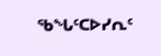ᖃᖓᑦᑕᐅᓯᕆᑦ